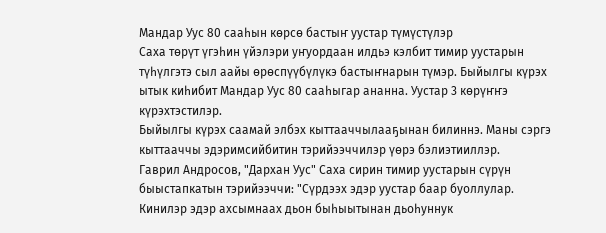Мандар Уус 80 сааһын көрсө бастыҥ уустар түмүстүлэр
Саха төрүт үгэһин үйэлэри уҥуордаан илдьэ кэлбит тимир уустарын түһүлгэтэ сыл аайы өрөспүүбүлүкэ бастыҥнарын түмэр. Быйылгы күрэх ытык киһибит Мандар Уус 80 сааһыгар ананна. Уустар 3 көрүҥҥэ күрэхтэстилэр.
Быйылгы күрэх саамай элбэх кыттааччылааҕынан билиннэ. Маны сэргэ кыттааччы эдэримсийбитин тэрийээччилэр үөрэ бэлиэтииллэр.
Гаврил Андросов, "Дархан Уус" Саха сирин тимир уустарын сүрүн быыстапкатын тэрийээччи: "Сүрдээх эдэр уустар баар буоллулар. Кинилэр эдэр ахсымнаах дьон быһыытынан дьоһуннук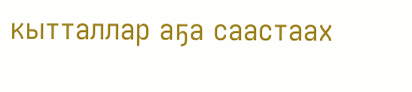кытталлар аҕа саастаах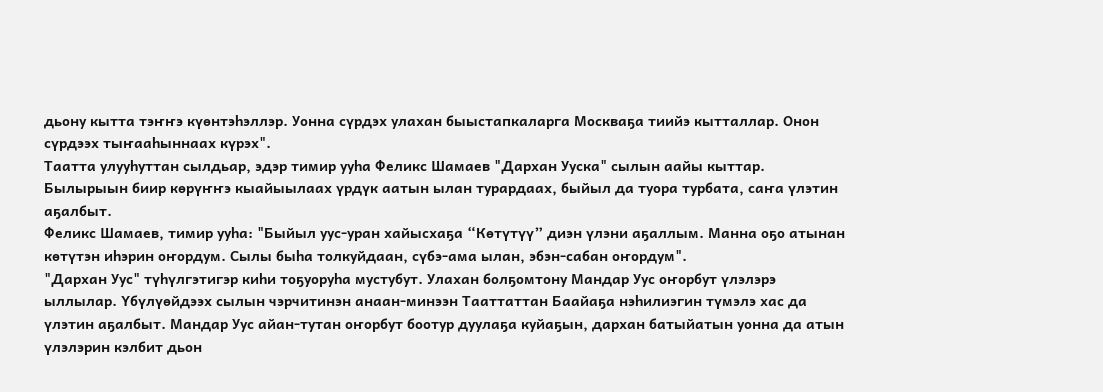дьону кытта тэҥҥэ күөнтэһэллэр. Уонна сүрдэх улахан быыстапкаларга Москваҕа тиийэ кытталлар. Онон сүрдээх тыҥааһыннаах күрэх".
Таатта улууһуттан сылдьар, эдэр тимир ууһа Феликс Шамаев "Дархан Ууска" сылын аайы кыттар. Былырыын биир көрүҥҥэ кыайыылаах үрдүк аатын ылан турардаах, быйыл да туора турбата, саҥа үлэтин аҕалбыт.
Феликс Шамаев, тимир ууһа: "Быйыл уус-уран хайысхаҕа “Көтүтүү” диэн үлэни аҕаллым. Манна оҕо атынан көтүтэн иһэрин оҥордум. Сылы быһа толкуйдаан, сүбэ-ама ылан, эбэн-сабан оҥордум".
"Дархан Уус" түһүлгэтигэр киһи тоҕуоруһа мустубут. Улахан болҕомтону Мандар Уус оҥорбут үлэлэрэ ыллылар. Үбүлүөйдээх сылын чэрчитинэн анаан-минээн Тааттаттан Баайаҕа нэһилиэгин түмэлэ хас да үлэтин аҕалбыт. Мандар Уус айан-тутан оҥорбут боотур дуулаҕа куйаҕын, дархан батыйатын уонна да атын үлэлэрин кэлбит дьон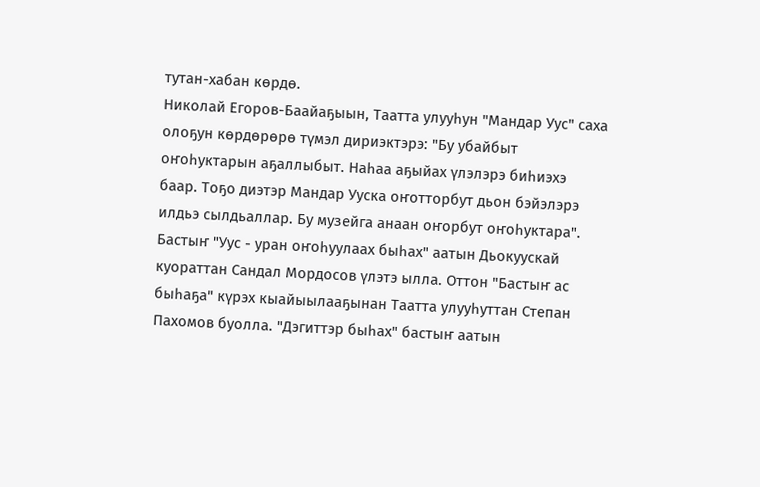тутан-хабан көрдө.
Николай Егоров-Баайаҕыын, Таатта улууһун "Мандар Уус" саха олоҕун көрдөрөрө түмэл дириэктэрэ: "Бу убайбыт оҥоһуктарын аҕаллыбыт. Наһаа аҕыйах үлэлэрэ биһиэхэ баар. Тоҕо диэтэр Мандар Ууска оҥотторбут дьон бэйэлэрэ илдьэ сылдьаллар. Бу музейга анаан оҥорбут оҥоһуктара".
Бастыҥ "Уус - уран оҥоһуулаах быһах" аатын Дьокуускай куораттан Сандал Мордосов үлэтэ ылла. Оттон "Бастыҥ ас быһаҕа" күрэх кыайыылааҕынан Таатта улууһуттан Степан Пахомов буолла. "Дэгиттэр быһах" бастыҥ аатын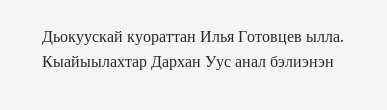Дьокуускай куораттан Илья Готовцев ылла. Кыайыылахтар Дархан Уус анал бэлиэнэн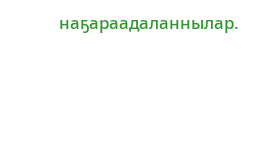наҕараадаланнылар.